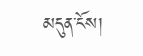མདུན་ངོས།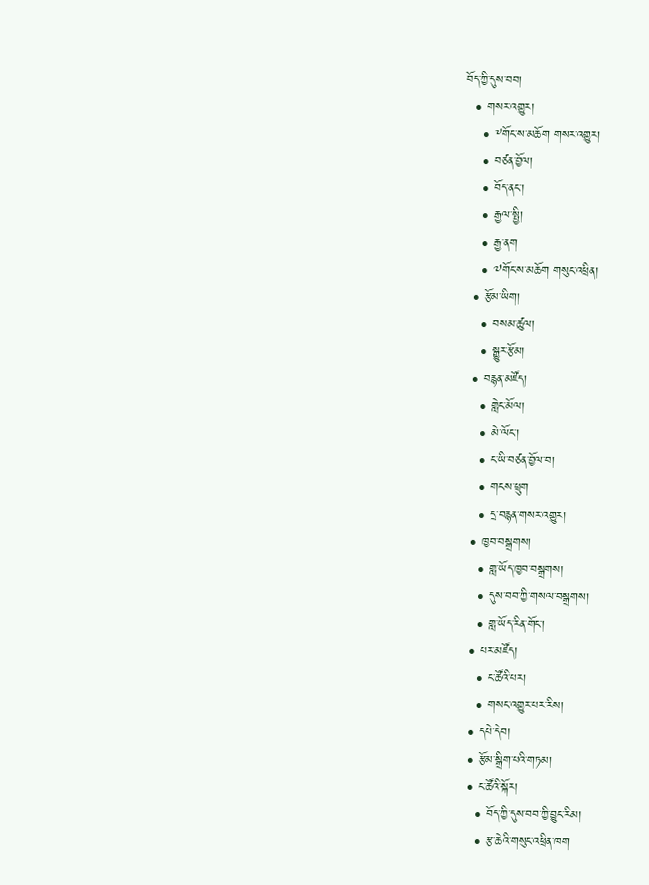བོད་ཀྱི་དུས་བབ།
  • གསར་འགྱུར།
    • ༸གོང་ས་མཆོག གསར་འགྱུར།
    • བཙན་བྱོལ།
    • བོད་ནང་།
    • རྒྱལ་སྤྱི།
    • རྒྱ་ནག
    • ༧གོང་ས་མཆོག གསུང་འཕྲིན།
  • རྩོམ་ཡིག།
    • བསམ་ཚུལ།
    • སྒྱུར་རྩོམ།
  • བརྙན་མཛོད།
    • གླེང་མོལ།
    • མེ་ལོང་།
    • ང་ཡི་བཙན་བྱོལ་བ།
    • གངས་ཕྲུག
    • དྲ་བརྙན་གསར་འགྱུར།
  • ཁྱབ་བསྒྲགས།
    • གླ་ཡོད་ཁྱབ་བསྒྲགས།
    • དུས་བབ་ཀྱི་གསལ་བསྒྲགས།
    • གླ་ཡོད་རིན་གོང་།
  • པར་མཛོད།
    • ང་ཚོའི་པར།
    • གསང་འགྱུར་པར་རིས།
  • དཔེ་དེབ།
  • རྩོམ་སྒྲིག་པའི་གཏམ།
  • ང་ཚོའི་སྐོར།
    • བོད་ཀྱི་དུས་བབ་ཀྱི་བྱུང་རིམ།
    • རྩ་ཆེའི་གསུང་འཕྲིན་ཁག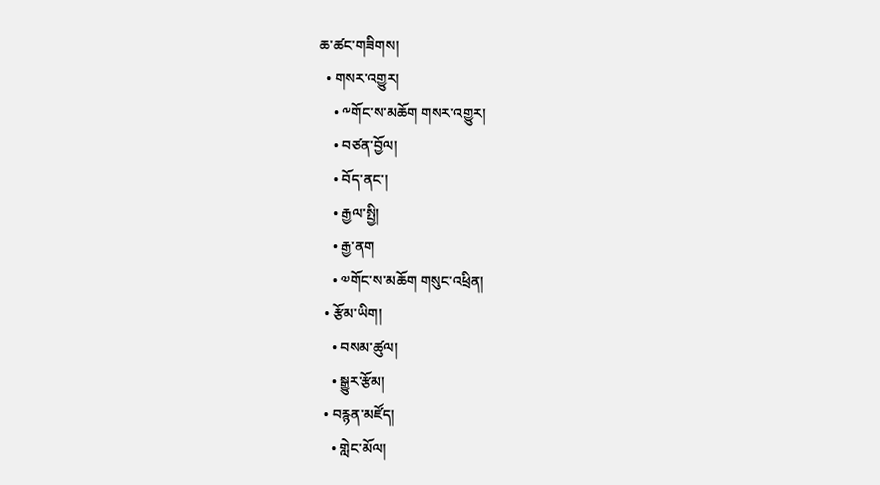ཆ་ཚང་གཟིགས།
  • གསར་འགྱུར།
    • ༸གོང་ས་མཆོག གསར་འགྱུར།
    • བཙན་བྱོལ།
    • བོད་ནང་།
    • རྒྱལ་སྤྱི།
    • རྒྱ་ནག
    • ༧གོང་ས་མཆོག གསུང་འཕྲིན།
  • རྩོམ་ཡིག།
    • བསམ་ཚུལ།
    • སྒྱུར་རྩོམ།
  • བརྙན་མཛོད།
    • གླེང་མོལ།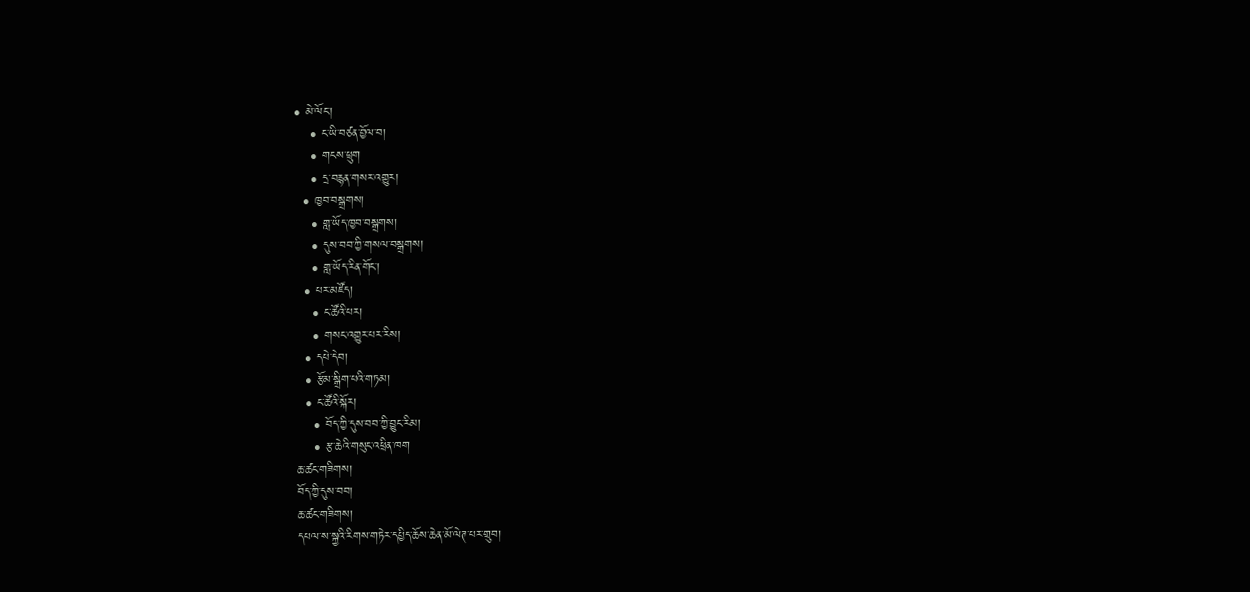• མེ་ལོང་།
    • ང་ཡི་བཙན་བྱོལ་བ།
    • གངས་ཕྲུག
    • དྲ་བརྙན་གསར་འགྱུར།
  • ཁྱབ་བསྒྲགས།
    • གླ་ཡོད་ཁྱབ་བསྒྲགས།
    • དུས་བབ་ཀྱི་གསལ་བསྒྲགས།
    • གླ་ཡོད་རིན་གོང་།
  • པར་མཛོད།
    • ང་ཚོའི་པར།
    • གསང་འགྱུར་པར་རིས།
  • དཔེ་དེབ།
  • རྩོམ་སྒྲིག་པའི་གཏམ།
  • ང་ཚོའི་སྐོར།
    • བོད་ཀྱི་དུས་བབ་ཀྱི་བྱུང་རིམ།
    • རྩ་ཆེའི་གསུང་འཕྲིན་ཁག
ཆ་ཚང་གཟིགས།
བོད་ཀྱི་དུས་བབ།
ཆ་ཚང་གཟིགས།
དཔལ་ས་སྐྱའི་རིགས་གཏེར་དཔྱིད་ཆོས་ཆེན་མོ་ལེཊ་པར་གྲུབ།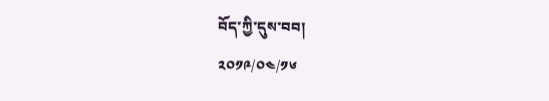བོད་ཀྱི་དུས་བབ།
༢༠༡༩/༠༤/༡༦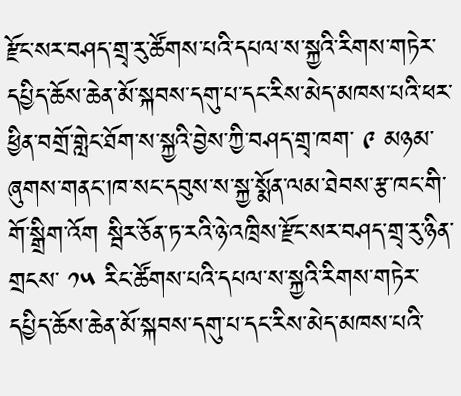རྫོང་སར་བཤད་གྲྭ་རུ་ཚོགས་པའི་དཔལ་ས་སྐྱའི་རིགས་གཏེར་དཔྱིད་ཆོས་ཆེན་མོ་སྐབས་དགུ་པ་དང་རིས་མེད་མཁས་པའི་ཕར་ཕྱིན་བགྲོ་གླེང་ཐོག་ས་སྐྱའི་བྱེས་ཀྱི་བཤད་གྲྭ་ཁག་ ༩ མཉམ་ཞུགས་གནང་།ཁ་སང་དབུས་ས་སྐྱ་སྨོན་ལམ་ཐེབས་རྩ་ཁང་གི་གོ་སྒྲིག་འོག སྦིར་ཅོན་ཏ་རའི་ཉེ་འཁྲིས་རྫོང་སར་བཤད་གྲྭ་རུ་ཉིན་གྲངས་ ༡༥ རིང་ཚོགས་པའི་དཔལ་ས་སྐྱའི་རིགས་གཏེར་དཔྱིད་ཆོས་ཆེན་མོ་སྐབས་དགུ་པ་དང་རིས་མེད་མཁས་པའི་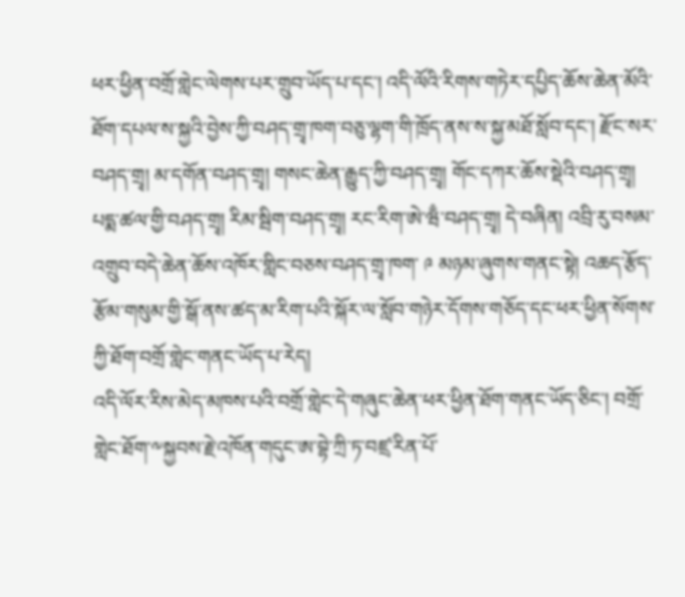ཕར་ཕྱིན་བགྲོ་གླེང་ལེགས་པར་གྲུབ་ཡོད་པ་དང་། འདི་ལོའི་རིགས་གཏེར་དཔྱིད་ཆོས་ཆེན་མོའི་ཐོག་དཔལ་ས་སྐྱའི་བྱེས་ཀྱི་བཤད་གྲྭ་ཁག་བཅུ་ལྷག་གི་ཁྲོད་ནས་ས་སྐྱ་མཐོ་སློབ་དང་། རྫོང་སར་བཤད་གྲྭ། མ་དགོན་བཤད་གྲྭ། གསང་ཆེན་རྒྱུད་ཀྱི་བཤད་གྲྭ། གོང་དཀར་ཆོས་སྡེའི་བཤད་གྲྭ། པདྨ་ཚལ་གྱི་བཤད་གྲྭ། རིམ་སྦིག་བཤད་གྲྭ། རང་རིག་ཨེ་ཝྃ་བཤད་གྲྭ། དེ་བཞིན། འབྲི་རུ་བསམ་འགྲུབ་བདེ་ཆེན་ཆོས་འཁོར་གླིང་བཅས་བཤད་གྲྭ་ཁག་ ༩ མཉམ་ཞུགས་གནང་སྟེ། འཆད་རྩོད་རྩོམ་གསུམ་གྱི་སྒོ་ནས་ཚད་མ་རིག་པའི་སྐོར་ལ་སློབ་གཉེར་དོགས་གཅོད་དང་ཕར་ཕྱིན་སོགས་ཀྱི་ཐོག་བགྲོ་གླེང་གནང་ཡོད་པ་རེད།
འདི་ལོར་རིས་མེད་མཁས་པའི་བགྲོ་གླེང་དེ་གཞུང་ཆེན་ཕར་ཕྱིན་ཐོག་གནང་ཡོད་ཅིང་། བགྲོ་གླེང་ཐོག་༸སྐྱབས་རྗེ་འཁོན་གདུང་ཨ་བྷེ་ཀྲི་ཏ་བཛྲ་རིན་པོ་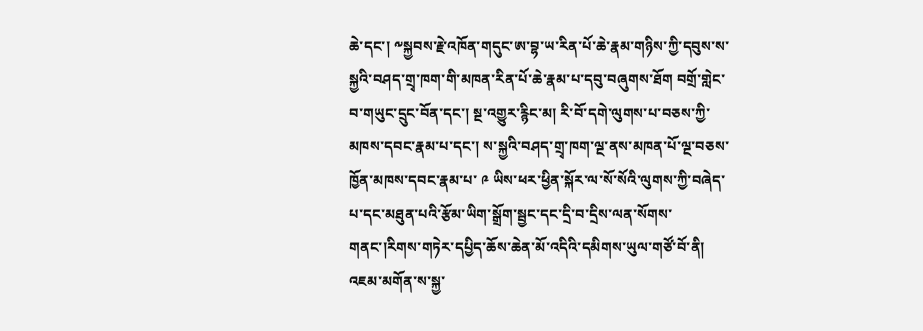ཆེ་དང་། ༸སྐྱབས་རྗེ་འཁོན་གདུང་ཨ་བྷ་ཡ་རིན་པོ་ཆེ་རྣམ་གཉིས་ཀྱི་དབུས་ས་སྐྱའི་བཤད་གྲྭ་ཁག་གི་མཁན་རིན་པོ་ཆེ་རྣམ་པ་དབུ་བཞུགས་ཐོག བགྲོ་གླེང་བ་གཡུང་དྲུང་བོན་དང་། སྔ་འགྱུར་རྙིང་མ། རི་བོ་དགེ་ལུགས་པ་བཅས་ཀྱི་མཁས་དབང་རྣམ་པ་དང་། ས་སྐྱའི་བཤད་གྲྭ་ཁག་ལྔ་ནས་མཁན་པོ་ལྔ་བཅས་ཁྱོན་མཁས་དབང་རྣམ་པ་ ༩ ཡིས་ཕར་ཕྱིན་སྐོར་ལ་སོ་སོའི་ལུགས་ཀྱི་བཞེད་པ་དང་མཐུན་པའི་རྩོམ་ཡིག་སྒྲོག་སྦྱང་དང་དྲི་བ་དྲིས་ལན་སོགས་གནང་།རིགས་གཏེར་དཔྱིད་ཆོས་ཆེན་མོ་འདིའི་དམིགས་ཡུལ་གཙོ་བོ་ནི། འཇམ་མགོན་ས་སྐྱ་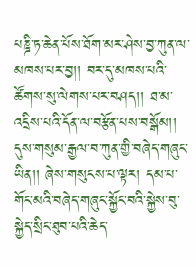པཎྜི་ཏ་ཆེན་པོས་ཐོག་མར་ཤེས་བྱ་ཀུན་ལ་མཁས་པར་བྱ།། བར་དུ་མཁས་པའི་ཚོགས་སུ་ལེགས་པར་བཤད།། ཐ་མ་འདྲིས་པའི་དོན་ལ་བརྩོན་པས་བསྒོམ།། དུས་གསུམ་རྒྱལ་བ་ཀུན་གྱི་བཞེད་གཞུང་ཡིན།། ཞེས་གསུངས་པ་ལྟར། དམ་པ་གོང་མའི་བཞེད་གཞུང་སྐྱོང་བའི་སྐྱེས་བུ་སྐྱེད་སྲིང་ཐུབ་པའི་ཆེད་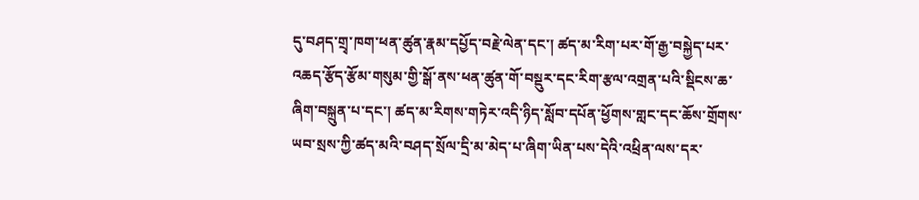དུ་བཤད་གྲྭ་ཁག་ཕན་ཚུན་རྣམ་དཔྱོད་བརྗེ་ལེན་དང་། ཚད་མ་རིག་པར་གོ་རྒྱ་བསྐྱེད་པར་འཆད་རྩོད་རྩོམ་གསུམ་གྱི་སྒོ་ནས་ཕན་ཚུན་གོ་བསྡུར་དང་རིག་རྩལ་འགྲན་པའི་སྡིངས་ཆ་ཞིག་བསྐྲུན་པ་དང་། ཚད་མ་རིགས་གཏེར་འདི་ཉིད་སློབ་དཔོན་ཕྱོགས་གླང་དང་ཆོས་གྲོགས་ཡབ་སྲས་ཀྱི་ཚད་མའི་བཤད་སྲོལ་དྲི་མ་མེད་པ་ཞིག་ཡིན་པས་དེའི་འཕྲིན་ལས་དར་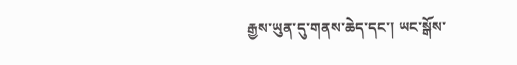རྒྱས་ཡུན་དུ་གནས་ཆེད་དང་། ཡང་སྒོས་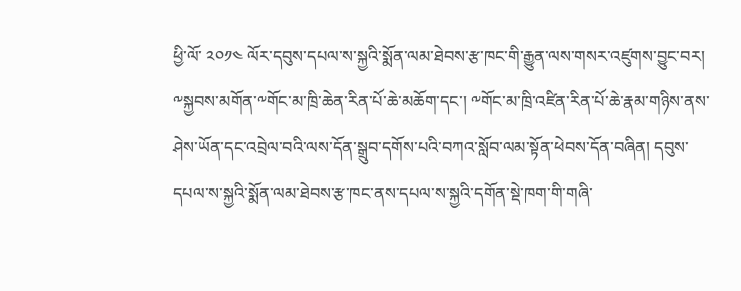ཕྱི་ལོ་ ༢༠༡༤ ལོར་དབུས་དཔལ་ས་སྐྱའི་སྨོན་ལམ་ཐེབས་རྩ་ཁང་གི་རྒྱུན་ལས་གསར་འཛུགས་བྱུང་བར། ༸སྐྱབས་མགོན་༸གོང་མ་ཁྲི་ཆེན་རིན་པོ་ཆེ་མཆོག་དང་། ༸གོང་མ་ཁྲི་འཛིན་རིན་པོ་ཆེ་རྣམ་གཉིས་ནས་ཤེས་ཡོན་དང་འབྲེལ་བའི་ལས་དོན་སྒྲུབ་དགོས་པའི་བཀའ་སློབ་ལམ་སྟོན་ཕེབས་དོན་བཞིན། དབུས་དཔལ་ས་སྐྱའི་སྨོན་ལམ་ཐེབས་རྩ་ཁང་ནས་དཔལ་ས་སྐྱའི་དགོན་སྡེ་ཁག་གི་གཞི་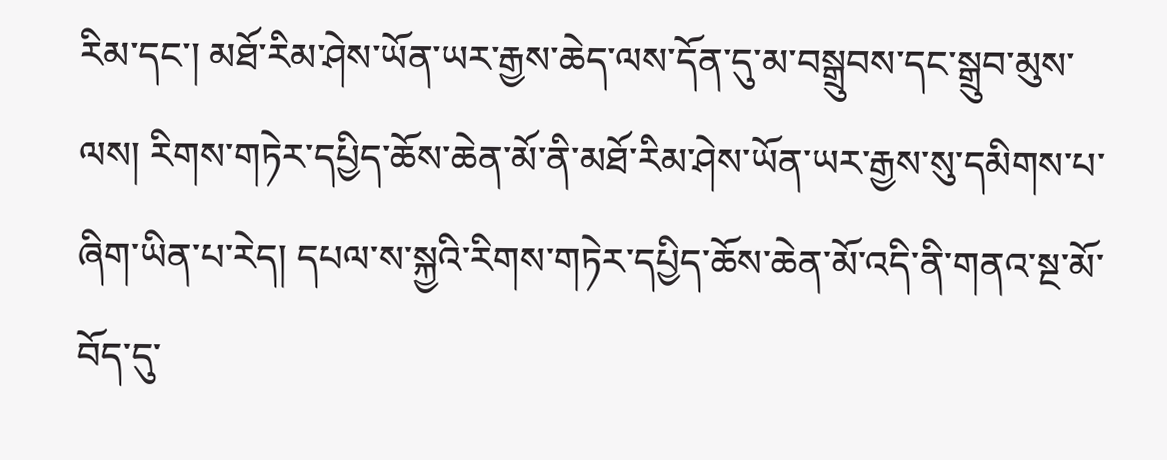རིམ་དང་། མཐོ་རིམ་ཤེས་ཡོན་ཡར་རྒྱས་ཆེད་ལས་དོན་དུ་མ་བསྒྲུབས་དང་སྒྲུབ་མུས་ལས། རིགས་གཏེར་དཔྱིད་ཆོས་ཆེན་མོ་ནི་མཐོ་རིམ་ཤེས་ཡོན་ཡར་རྒྱས་སུ་དམིགས་པ་ཞིག་ཡིན་པ་རེད། དཔལ་ས་སྐྱའི་རིགས་གཏེར་དཔྱིད་ཆོས་ཆེན་མོ་འདི་ནི་གནའ་སྔ་མོ་བོད་དུ་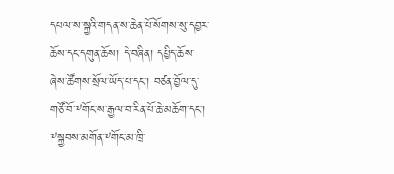དཔལ་ས་སྐྱའི་གདན་ས་ཆེན་པོ་སོགས་སུ་དབྱར་ཆོས་དང་དགུན་ཆོས། དེ་བཞིན། དཔྱིད་ཆོས་ཞེས་ཚོགས་སྲོལ་ཡོད་པ་དང་། བཙན་བྱོལ་དུ་གཙོ་བོ་༸གོང་ས་རྒྱལ་བ་རིན་པོ་ཆེ་མཆོག་དང་། ༸སྐྱབས་མགོན་༸གོང་མ་ཁྲི་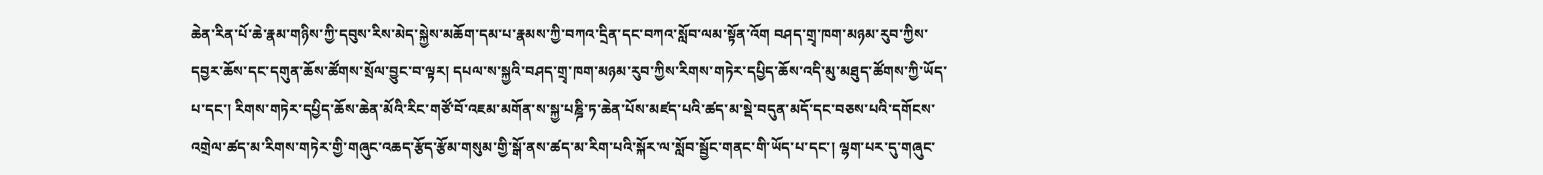ཆེན་རིན་པོ་ཆེ་རྣམ་གཉིས་ཀྱི་དབུས་རིས་མེད་སྐྱེས་མཆོག་དམ་པ་རྣམས་ཀྱི་བཀའ་དྲིན་དང་བཀའ་སློབ་ལམ་སྟོན་འོག བཤད་གྲྭ་ཁག་མཉམ་རུབ་ཀྱིས་དབྱར་ཆོས་དང་དགུན་ཆོས་ཚོགས་སྲོལ་བྱུང་བ་ལྟར། དཔལ་ས་སྐྱའི་བཤད་གྲྭ་ཁག་མཉམ་རུབ་ཀྱིས་རིགས་གཏེར་དཔྱིད་ཆོས་འདི་མུ་མཐུད་ཚོགས་ཀྱི་ཡོད་པ་དང་། རིགས་གཏེར་དཔྱིད་ཆོས་ཆེན་མོའི་རིང་གཙོ་བོ་འཇམ་མགོན་ས་སྐྱ་པཎྜི་ཏ་ཆེན་པོས་མཛད་པའི་ཚད་མ་སྡེ་བདུན་མདོ་དང་བཅས་པའི་དགོངས་འགྲེལ་ཚད་མ་རིགས་གཏེར་གྱི་གཞུང་འཆད་རྩོད་རྩོམ་གསུམ་གྱི་སྒོ་ནས་ཚད་མ་རིག་པའི་སྐོར་ལ་སློབ་སྦྱོང་གནང་གི་ཡོད་པ་དང་། ལྷག་པར་དུ་གཞུང་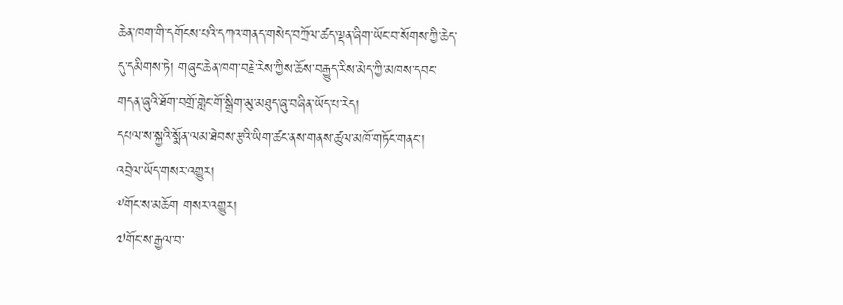ཆེན་ཁག་གི་དགོངས་པའི་དཀའ་གནད་གསེད་བཀྲོལ་ཚད་ལྡན་ཞིག་ཡོང་བ་སོགས་ཀྱི་ཆེད་དུ་དམིགས་ཏེ། གཞུང་ཆེན་ཁག་བརྗེ་རེས་ཀྱིས་ཆོས་བརྒྱུད་རིས་མེད་ཀྱི་མཁས་དབང་གདན་ཞུའི་ཐོག་བགྲོ་གླེང་གོ་སྒྲིག་མུ་མཐུད་ཞུ་བཞིན་ཡོད་པ་རེད།
དཔལ་ས་སྐྱའི་སྨོན་ལམ་ཐེབས་རྩའི་ཡིག་ཚང་ནས་གནས་ཚུལ་མཁོ་གཏོང་གནང་།
འབྲེལ་ཡོད་གསར་འགྱུར།
༸གོང་ས་མཆོག གསར་འགྱུར།
༧གོང་ས་རྒྱལ་བ་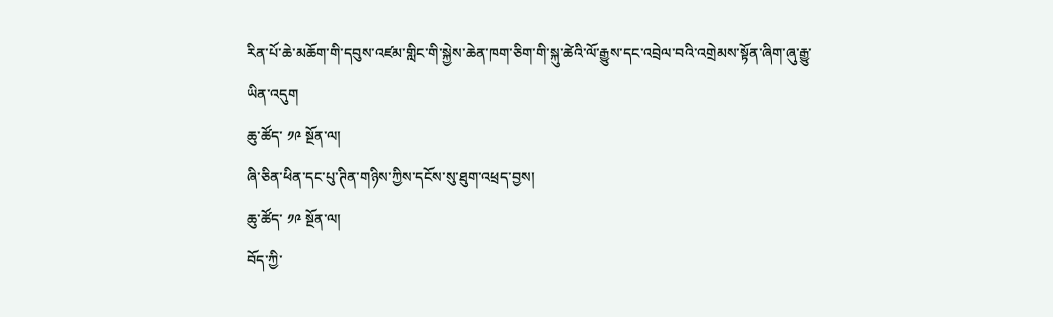རིན་པོ་ཆེ་མཆོག་གི་དབུས་འཛམ་གླིང་གི་སྐྱེས་ཆེན་ཁག་ཅིག་གི་སྐུ་ཚེའི་ལོ་རྒྱུས་དང་འབྲེལ་བའི་འགྲེམས་སྟོན་ཞིག་ཞུ་རྒྱུ་ཡིན་འདུག
ཆུ་ཚོད་ ༡༩ སྔོན་ལ།
ཞི་ཅིན་ཕིན་དང་པུ་ཊིན་གཉིས་ཀྱིས་དངོས་སུ་ཐུག་འཕྲད་བྱས།
ཆུ་ཚོད་ ༡༩ སྔོན་ལ།
བོད་ཀྱི་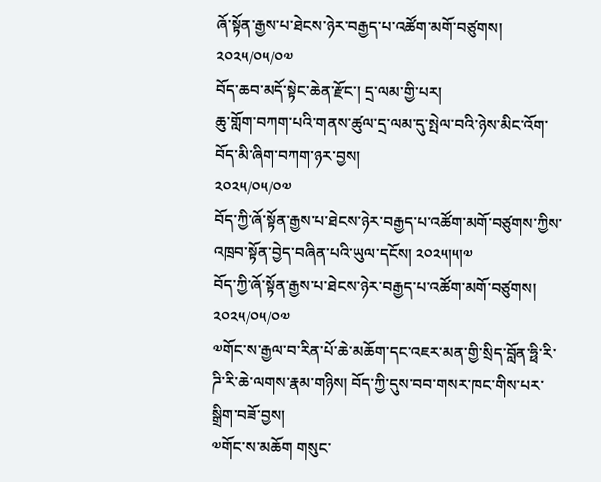ཞོ་སྟོན་རྒྱས་པ་ཐེངས་ཉེར་བརྒྱད་པ་འཚོག་མགོ་བཙུགས།
༢༠༢༥/༠༥/༠༧
བོད་ཆབ་མདོ་སྟེང་ཆེན་རྫོང་། དྲ་ལམ་གྱི་པར།
ཆུ་གློག་བཀག་པའི་གནས་ཚུལ་དྲ་ལམ་དུ་སྤེལ་བའི་ཉེས་མིང་འོག་བོད་མི་ཞིག་བཀག་ཉར་བྱས།
༢༠༢༥/༠༥/༠༧
བོད་ཀྱི་ཞོ་སྟོན་རྒྱས་པ་ཐེངས་ཉེར་བརྒྱད་པ་འཚོག་མགོ་བཙུགས་ཀྱིས་འཁྲབ་སྟོན་བྱེད་བཞིན་པའི་ཡུལ་དངོས། ༢༠༢༥།༥།༧
བོད་ཀྱི་ཞོ་སྟོན་རྒྱས་པ་ཐེངས་ཉེར་བརྒྱད་པ་འཚོག་མགོ་བཙུགས།
༢༠༢༥/༠༥/༠༧
༧གོང་ས་རྒྱལ་བ་རིན་པོ་ཆེ་མཆོག་དང་འཇར་མན་གྱི་སྲིད་བློན་ཧྥི་རི་ཌི་རི་ཆེ་ལགས་རྣམ་གཉིས། བོད་ཀྱི་དུས་བབ་གསར་ཁང་གིས་པར་སྒྲིག་བཟོ་བྱས།
༧གོང་ས་མཆོག གསུང་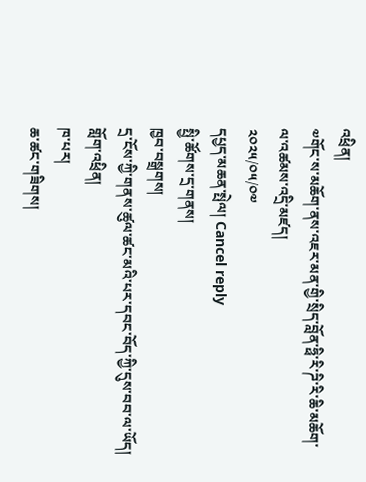འཕྲིན།
༧གོང་ས་མཆོག་ནས་འཇར་མན་གྱི་སྲིད་བློན་ཧྥི་རི་ཌི་རི་ཆི་མཆོག་ལ་འཚམས་འདྲི་མཛད།
༢༠༢༥/༠༥/༠༧
དཔྱད་མཆན་སྤེལ། Cancel reply
སྤྱི་ཚོགས་དྲ་གནས།
ཁྱབ་བསྒྲགས།
དྲ་ངོས་ཀྱི་གནས་ཚུལ་ཚང་མའི་པར་དབང་བོད་ཀྱི་དུས་བབ་ལ་ཡོད།
གློག་འཕྲིན།
ཁ་པར།
ཆ་ཚང་གཟིགས།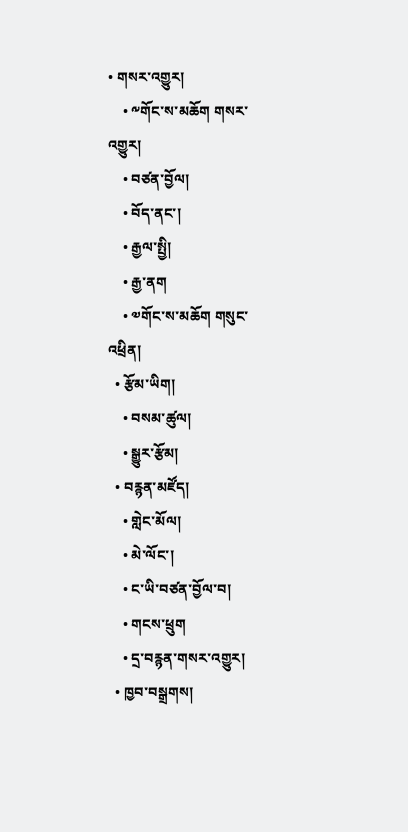• གསར་འགྱུར།
    • ༸གོང་ས་མཆོག གསར་འགྱུར།
    • བཙན་བྱོལ།
    • བོད་ནང་།
    • རྒྱལ་སྤྱི།
    • རྒྱ་ནག
    • ༧གོང་ས་མཆོག གསུང་འཕྲིན།
  • རྩོམ་ཡིག།
    • བསམ་ཚུལ།
    • སྒྱུར་རྩོམ།
  • བརྙན་མཛོད།
    • གླེང་མོལ།
    • མེ་ལོང་།
    • ང་ཡི་བཙན་བྱོལ་བ།
    • གངས་ཕྲུག
    • དྲ་བརྙན་གསར་འགྱུར།
  • ཁྱབ་བསྒྲགས།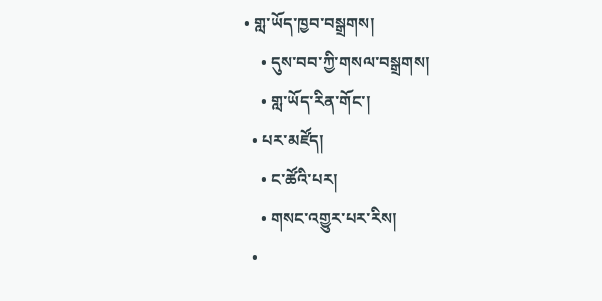• གླ་ཡོད་ཁྱབ་བསྒྲགས།
    • དུས་བབ་ཀྱི་གསལ་བསྒྲགས།
    • གླ་ཡོད་རིན་གོང་།
  • པར་མཛོད།
    • ང་ཚོའི་པར།
    • གསང་འགྱུར་པར་རིས།
  •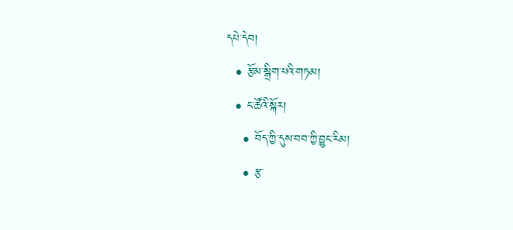དཔེ་དེབ།
  • རྩོམ་སྒྲིག་པའི་གཏམ།
  • ང་ཚོའི་སྐོར།
    • བོད་ཀྱི་དུས་བབ་ཀྱི་བྱུང་རིམ།
    • རྩ་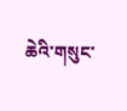ཆེའི་གསུང་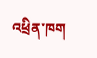འཕྲིན་ཁག